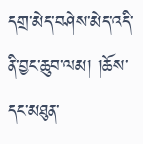དགྲ་མེད་བཤེས་མེད་འདི་ནི་བྱང་ཆུབ་ལམ། །ཆོས་དང་མཐུན་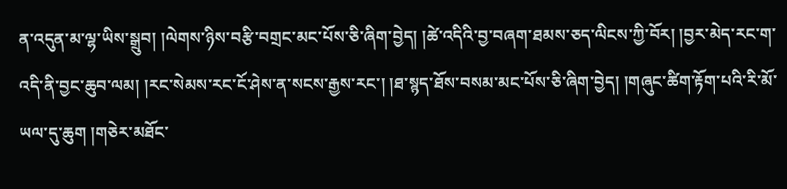ན་འདུན་མ་ལྷ་ཡིས་སྒྲུབ། །ལེགས་ཉིས་བརྩི་བགྲང་མང་པོས་ཅི་ཞིག་བྱེད། །ཚེ་འདིའི་བྱ་བཞག་ཐམས་ཅད་ལིངས་ཀྱི་བོར། །བྱར་མེད་རང་ག་འདི་ནི་བྱང་ཆུབ་ལམ། །རང་སེམས་རང་ངོ་ཤེས་ན་སངས་རྒྱས་རང་། །ཐ་སྙད་ཐོས་བསམ་མང་པོས་ཅི་ཞིག་བྱེད། །གཞུང་ཚིག་རྟོག་པའི་རི་མོ་ཡལ་དུ་ཆུག །གཅེར་མཐོང་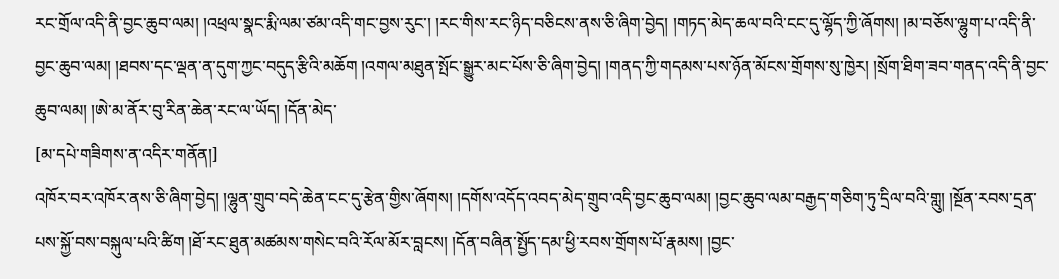རང་གྲོལ་འདི་ནི་བྱང་ཆུབ་ལམ། །འཕྲལ་སྣང་རྨི་ལམ་ཙམ་འདི་གང་བྱས་རུང་། །རང་གིས་རང་ཉིད་བཅིངས་ནས་ཅི་ཞིག་བྱེད། །གཏད་མེད་ཆལ་བའི་ངང་དུ་ལྷོད་ཀྱི་ཞོགས། །མ་བཅོས་ལྷུག་པ་འདི་ནི་བྱང་ཆུབ་ལམ། །ཐབས་དང་ལྡན་ན་དུག་ཀྱང་བདུད་རྩིའི་མཆོག །འགལ་མཐུན་སྤོང་སྒྱུར་མང་པོས་ཅི་ཞིག་བྱེད། །གནད་ཀྱི་གདམས་པས་ཉོན་མོངས་གྲོགས་སུ་ཁྱེར། །སྲོག་ཐིག་ཟབ་གནད་འདི་ནི་བྱང་ཆུབ་ལམ། །ཨེ་མ་ནོར་བུ་རིན་ཆེན་རང་ལ་ཡོད། །དོན་མེད་
[མ་དཔེ་གཟིགས་ན་འདིར་གནོན།]
འཁོར་བར་འཁོར་ནས་ཅི་ཞིག་བྱེད། །ལྷུན་གྲུབ་བདེ་ཆེན་ངང་དུ་རྩེན་གྱིས་ཞོགས། །དགོས་འདོད་འབད་མེད་གྲུབ་འདི་བྱང་ཆུབ་ལམ། །བྱང་ཆུབ་ལམ་བརྒྱད་གཅིག་ཏུ་དྲིལ་བའི་གླུ། །སྔོན་རབས་དྲན་པས་སྐྱོ་བས་བསྐུལ་པའི་ཚིག །ཐོ་རང་ཐུན་མཚམས་གསེང་བའི་རོལ་མོར་བླངས། །དོན་བཞིན་སྤྱོད་དམ་ཕྱི་རབས་གྲོགས་པོ་རྣམས། །བྱང་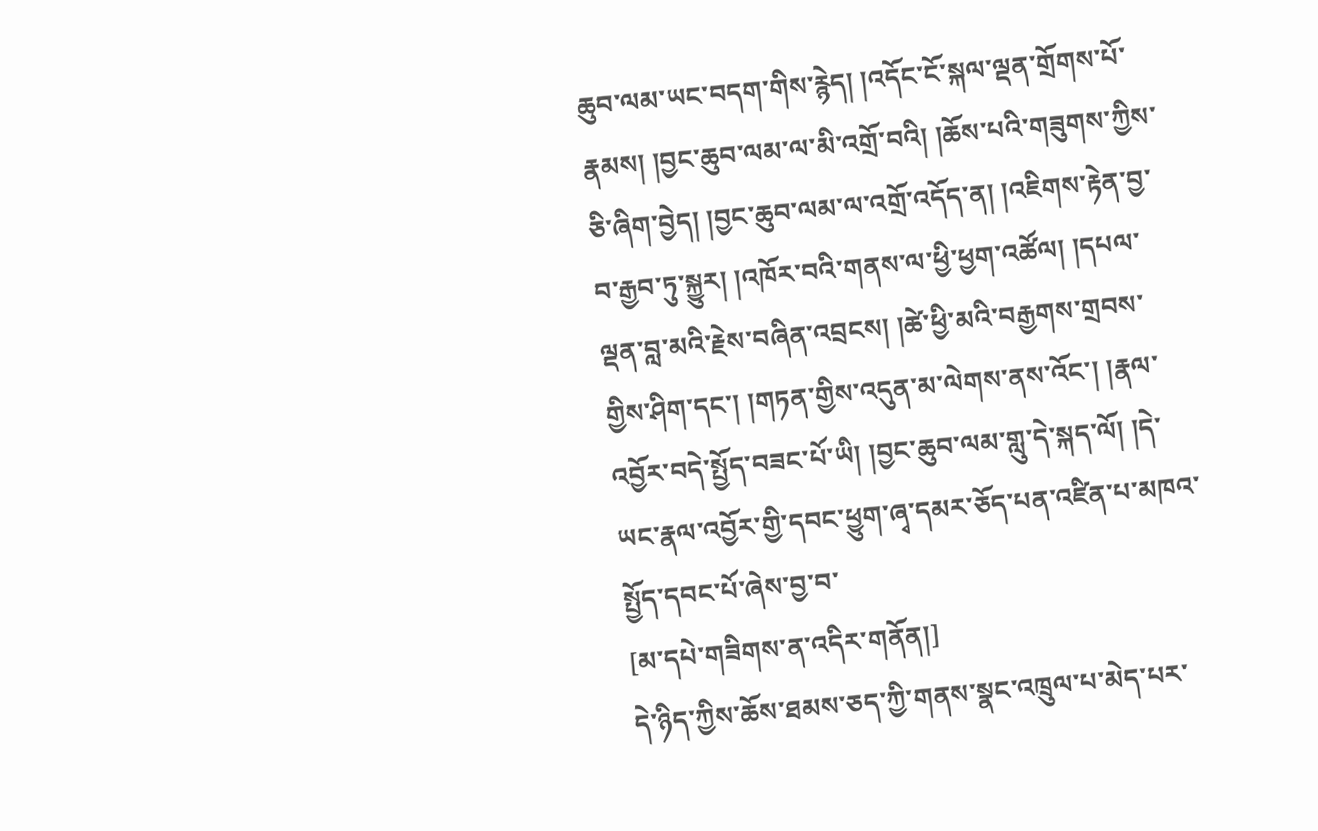ཆུབ་ལམ་ཡང་བདག་གིས་རྙེད། །འདོང་ངོ་སྐལ་ལྡན་གྲོགས་པོ་རྣམས། །བྱང་ཆུབ་ལམ་ལ་མི་འགྲོ་བའི། །ཆོས་པའི་གཟུགས་ཀྱིས་ཅི་ཞིག་བྱེད། །བྱང་ཆུབ་ལམ་ལ་འགྲོ་འདོད་ན། །འཇིགས་རྟེན་བྱ་བ་རྒྱབ་ཏུ་སྐྱུར། །འཁོར་བའི་གནས་ལ་ཕྱི་ཕྱག་འཚོལ། །དཔལ་ལྡན་བླ་མའི་རྗེས་བཞིན་འབྲངས། །ཚེ་ཕྱི་མའི་བརྒྱགས་གྲབས་གྱིས་ཤིག་དང་། །གཏན་གྱིས་འདུན་མ་ལེགས་ནས་འོང་། །རྣལ་འབྱོར་བདེ་སྤྱོད་བཟང་པོ་ཡི། །བྱང་ཆུབ་ལམ་གླུ་དེ་སྐད་ལོ། །དེ་ཡང་རྣལ་འབྱོར་གྱི་དབང་ཕྱུག་ཞྭ་དམར་ཅོད་པན་འཛིན་པ་མཁའ་སྤྱོད་དབང་པོ་ཞེས་བྱ་བ་
[མ་དཔེ་གཟིགས་ན་འདིར་གནོན།]
དེ་ཉིད་ཀྱིས་ཆོས་ཐམས་ཅད་ཀྱི་གནས་སྣང་འཁྲུལ་པ་མེད་པར་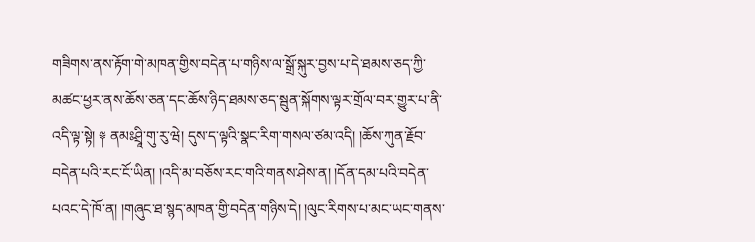གཟིགས་ནས་རྟོག་གེ་མཁན་གྱིས་བདེན་པ་གཉིས་ལ་སྒྲོ་སྐུར་བྱས་པ་དེ་ཐམས་ཅད་ཀྱི་མཚང་ཕྱར་ནས་ཆོས་ཅན་དང་ཆོས་ཉིད་ཐམས་ཅད་སྦུན་སྐོགས་ལྟར་གྲོལ་བར་གྱུར་པ་ནི་འདི་ལྟ་སྟེ། ༈ ནམཿཤྲཱི་གུ་རུ་ཝེ། དུས་ད་ལྟའི་སྣང་རིག་གསལ་ཙམ་འདི། །ཆོས་ཀུན་རྗོབ་བདེན་པའི་རང་ངོ་ཡིན། །འདི་མ་བཅོས་རང་གའི་གནས་ཤེས་ན། །དོན་དམ་པའི་བདེན་པའང་དེ་ཁོ་ན། །གཞུང་ཐ་སྙད་མཁན་གྱི་བདེན་གཉིས་དེ། །ལུང་རིགས་པ་མང་ཡང་གནས་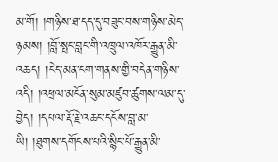མ་གོ། །གཉིས་ཐ་དད་དུ་བཟུང་བས་གཉིས་མེད་ཉམས། །བློ་སྤང་བླང་གི་འཁྲུལ་འཁོར་རྒྱུན་མི་འཆད། །ངེད་མན་ངག་གནས་གྱི་བདེན་གཉིས་འདི། །འཕྲལ་མངོན་སུམ་མཛུབ་ཚུགས་ལམ་དུ་བྱེད། །དཔལ་རྡོ་རྗེ་འཆང་དངོས་བླ་མ་ཡི། །ཐུགས་དགོངས་པའི་སྙིང་པོ་རྒྱུན་མི་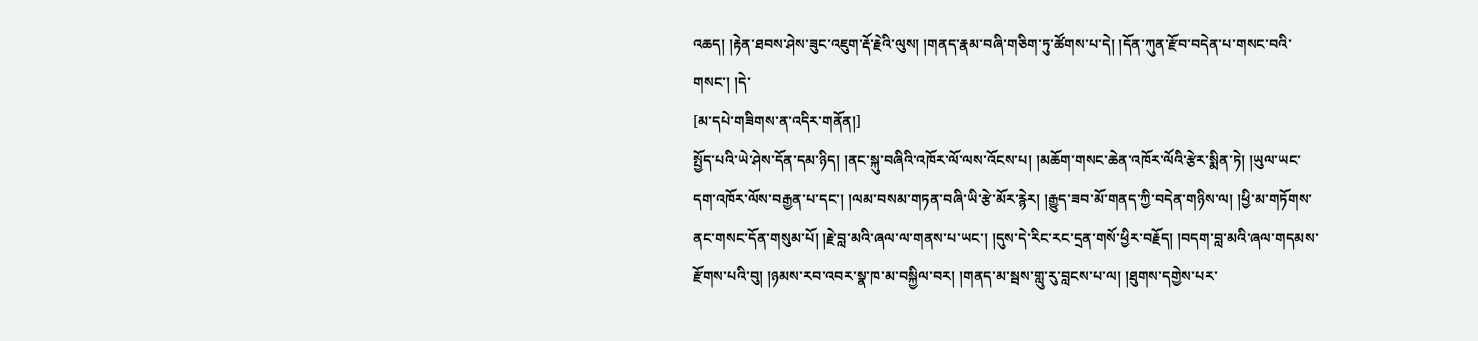འཆད། །རྟེན་ཐབས་ཤེས་ཟུང་འཇུག་རྡོ་རྗེའི་ལུས། །གནད་རྣམ་བཞི་གཅིག་ཏུ་ཚོགས་པ་དེ། །དོན་ཀུན་རྫོབ་བདེན་པ་གསང་བའི་གསང་། །དེ་
[མ་དཔེ་གཟིགས་ན་འདིར་གནོན།]
སྤྱོད་པའི་ཡེ་ཤེས་དོན་དམ་ཉིད། །ནང་སྐུ་བཞིའི་འཁོར་ལོ་ལས་འོངས་པ། །མཆོག་གསང་ཆེན་འཁོར་ལོའི་རྩེར་སྨིན་ཏེ། །ཡུལ་ཡང་དག་འཁོར་ལོས་བརྒྱན་པ་དང་། །ལམ་བསམ་གཏན་བཞི་ཡི་རྩེ་མོར་རྙེར། །རྒྱུད་ཟབ་མོ་གནད་ཀྱི་བདེན་གཉིས་ལ། །ཕྱི་མ་གཏོགས་ནང་གསང་དོན་གསུམ་པོ། །རྗེ་བླ་མའི་ཞལ་ལ་གནས་པ་ཡང་། །དུས་དེ་རིང་རང་དྲན་གསོ་ཕྱིར་བརྗོད། །བདག་བླ་མའི་ཞལ་གདམས་རྫོགས་པའི་བུ། །ཉམས་རབ་འབར་སྣ་ཁ་མ་བསྐྱིལ་བར། །གནད་མ་སྦས་གླུ་རུ་བླངས་པ་ལ། །ཐུགས་དགྱེས་པར་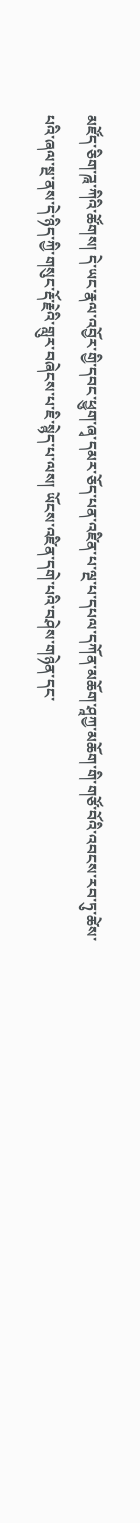མཛོད་ཅིག་ཌཱ་ཀིའི་ཚོགས། དེ་ཡང་རྣལ་འབྱོར་གྱི་དབང་ཕྱུག་ཞྭ་དམར་ཅོད་པན་འཛིན་པ་ལྔ་པ་དཔལ་དཀོན་མཆོག་ཤཱཀྱ་མཆོག་གི་གཙོ་བོའི་འབངས་རབ་ཏུ་ཚེས་པའི་ཞལ་སྔ་ནས་དེ་ཉིད་ཀྱི་གསུང་རྡོ་རྗེའི་གླུར་བཞེངས་པ་ཇི་སྙེད་པ་ལས། ཡོངས་འཛིན་དགེ་པའི་བཤེས་གཉེན་དང་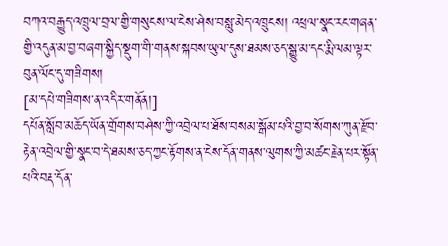བཀའ་བརྒྱུད་འཁྲུལ་བྲལ་གྱི་གསུངས་ལ་ངེས་ཤེས་བསླུ་མེད་འཁྲུངས། འཕྲལ་སྣང་རང་གཞན་གྱི་འདུན་མ་བྱ་བཞག་སྐྱིད་སྡུག་གི་གནས་སྐབས་ཡུལ་དུས་ཐམས་ཅད་སྒྱུ་མ་དང་རྨི་ལམ་ལྟར་བུན་ལོང་དུ་གཟིགས།
[མ་དཔེ་གཟིགས་ན་འདིར་གནོན།]
དཔོན་སློབ་མཆོད་ཡོན་གྲོགས་བཤེས་ཀྱི་འབྲེལ་པ་ཐོས་བསམ་སྒོམ་པའི་བྱ་བ་སོགས་ཀུན་རྫོབ་རྟེན་འབྲེལ་གྱི་སྣང་བ་དེ་ཐམས་ཅད་ཀྱང་རྟོགས་ན་ངེས་དོན་གནས་ལུགས་ཀྱི་མཚང་རྗེན་པར་སྟོན་པའི་བརྡ་དོན་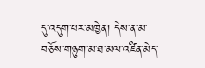དུ་འདུག་པར་མཁྱེན། དེས་ན་མ་བཅོས་གཉུག་མ་ཐ་མལ་འཛིན་མེད་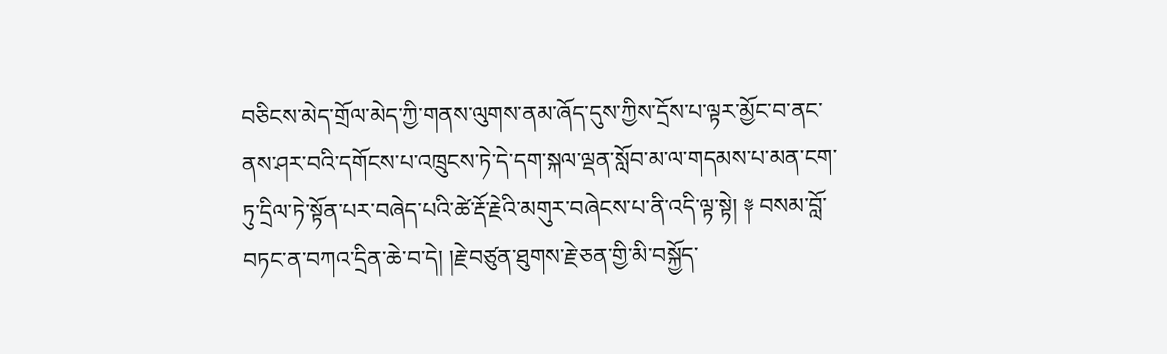བཅིངས་མེད་གྲོལ་མེད་ཀྱི་གནས་ལུགས་ནམ་ཞོད་དུས་ཀྱིས་དྲོས་པ་ལྟར་མྱོང་བ་ནང་ནས་ཤར་བའི་དགོངས་པ་འཁྲུངས་ཏེ་དེ་དག་སྐལ་ལྡན་སློབ་མ་ལ་གདམས་པ་མན་ངག་ཏུ་དྲིལ་ཏེ་སྟོན་པར་བཞེད་པའི་ཚེ་རྡོ་རྗེའི་མགུར་བཞེངས་པ་ནི་འདི་ལྟ་སྟེ། ༈ བསམ་བློ་བཏང་ན་བཀའ་དྲིན་ཆེ་བ་དེ། །རྗེ་བཙུན་ཐུགས་རྗེ་ཅན་གྱི་མི་བསྐྱོད་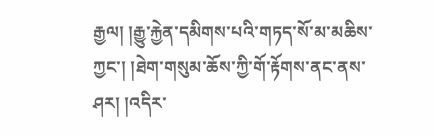རྒྱལ། །རྒྱུ་རྐྱེན་དམིགས་པའི་གཏད་སོ་མ་མཆིས་ཀྱང་། །ཐེག་གསུམ་ཆོས་ཀྱི་གོ་རྟོགས་ནང་ནས་ཤར། །འདིར་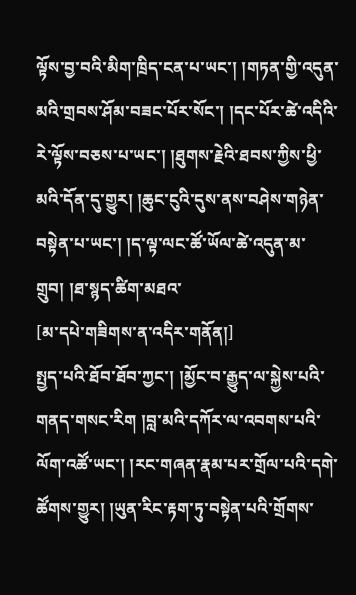ལྟོས་བྱ་བའི་མིག་ཁྲིད་ངན་པ་ཡང་། །གཏན་གྱི་འདུན་མའི་གྲབས་ཤོམ་བཟང་པོར་སོང་། །དང་པོར་ཚེ་འདིའི་རེ་ལྟོས་བཅས་པ་ཡང་། །ཐུགས་རྗེའི་ཐབས་ཀྱིས་ཕྱི་མའི་དོན་དུ་གྱུར། །ཆུང་ངུའི་དུས་ནས་བཤེས་གཉེན་བསྟེན་པ་ཡང་། །ད་ལྟ་ལང་ཚོ་ཡོལ་ཚེ་འདུན་མ་གྲུབ། །ཐ་སྙད་ཚིག་མཐའ་
[མ་དཔེ་གཟིགས་ན་འདིར་གནོན།]
སྤྱད་པའི་ཐོབ་ཐོབ་ཀྱང་། །མྱོང་བ་རྒྱུད་ལ་སྐྱེས་པའི་གནད་གསང་རིག །བླ་མའི་དཀོར་ལ་འབགས་པའི་ལོག་འཚོ་ཡང་། །རང་གཞན་རྣམ་པར་གྲོལ་པའི་དགེ་ཚོགས་གྱུར། །ཡུན་རིང་རྟག་ཏུ་བསྟེན་པའི་གྲོགས་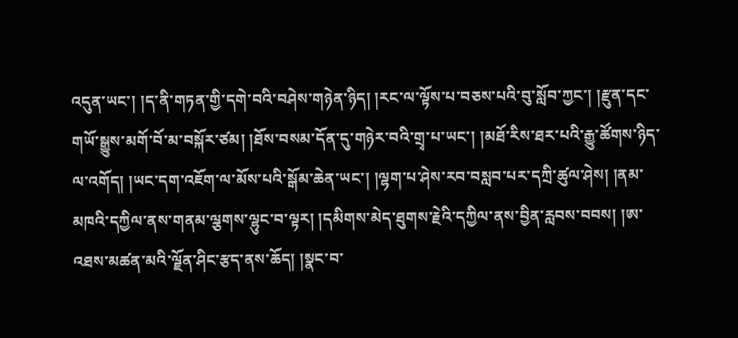འདུན་ཡང་། །ད་ནི་གཏན་གྱི་དགེ་བའི་བཤེས་གཉེན་ཉིད། །རང་ལ་ལྟོས་པ་བཅས་པའི་བུ་སློབ་ཀྱང་། །རྫུན་དང་གཡོ་སྒྱུས་མགོ་བོ་མ་བསྐོར་ཙམ། །ཐོས་བསམ་དོན་དུ་གཉེར་བའི་གྲྭ་པ་ཡང་། །མཐོ་རིས་ཐར་པའི་རྒྱུ་ཚོགས་ཉིད་ལ་འགོད། །ཡང་དག་འཇོག་ལ་མོས་པའི་སྒོམ་ཆེན་ཡང་། །ལྷག་པ་ཤེས་རབ་བསླབ་པར་དཀྲི་ཚུལ་ཤེས། །ནམ་མཁའི་དཀྱིལ་ནས་གནམ་ལྕགས་ལྷུང་བ་ལྟར། །དམིགས་མེད་ཐུགས་རྗེའི་དཀྱིལ་ནས་བྱིན་རླབས་བབས། །ཨ་འཐས་མཚན་མའི་ལྗོན་ཤིང་རྩད་ནས་ཆོད། །སྣང་བ་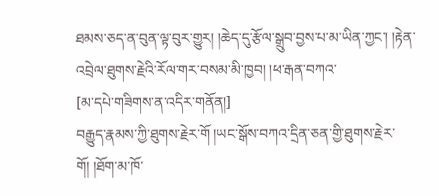ཐམས་ཅད་ན་བུན་ལྟ་བུར་གྱུར། །ཆེད་དུ་རྩོལ་སྒྲུབ་བྱས་པ་མ་ཡིན་ཀྱང་། །རྟེན་འབྲེལ་ཐུགས་རྗེའི་རོལ་གར་བསམ་མི་ཁྱབ། །ཕ་རྒན་བཀའ་
[མ་དཔེ་གཟིགས་ན་འདིར་གནོན།]
བརྒྱུད་རྣམས་ཀྱི་ཐུགས་རྗེར་གོ །ཡང་སྒོས་བཀའ་དྲིན་ཅན་གྱི་ཐུགས་རྗེར་གོ། །ཐོག་མ་ཁོ་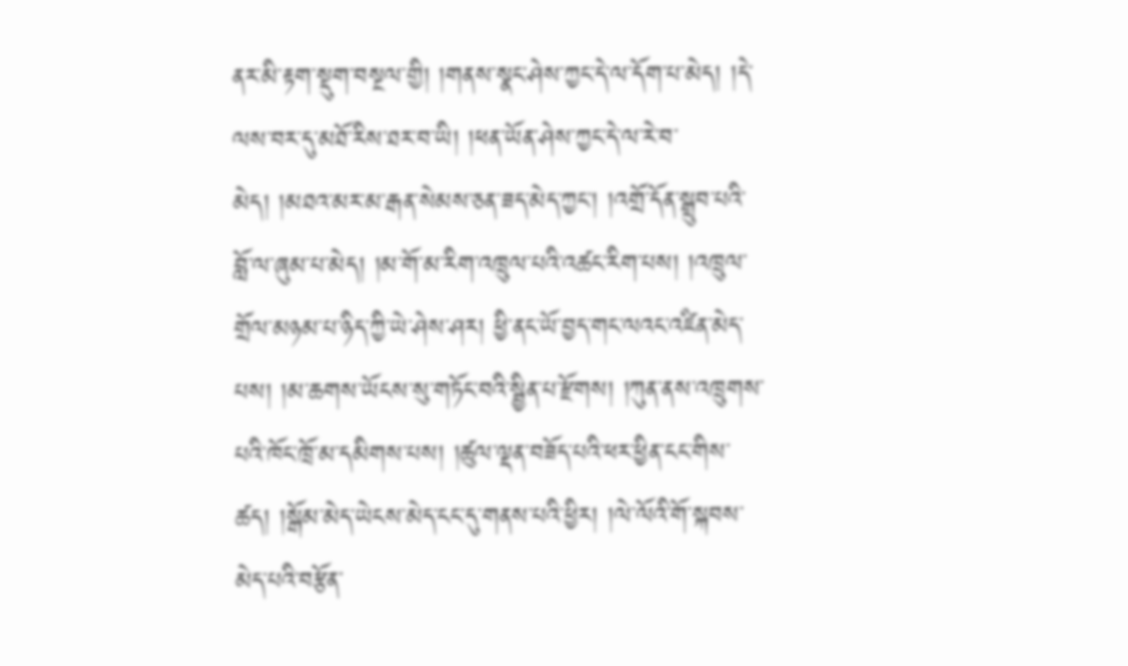ནར་མི་རྟག་སྡུག་བསྔལ་གྱི། །གནས་སྣང་ཤེས་ཀྱང་དེ་ལ་དོག་པ་མེད། །དེ་ལས་བར་དུ་མཐོ་རིས་ཐར་བ་ཡི། །ཕན་ཡོན་ཤེས་ཀྱང་དེ་ལ་རེ་བ་མེད། །མཐའ་མར་མ་རྒན་སེམས་ཅན་ཟད་མེད་ཀྱང་། །འགྲོ་དོན་སྒྲུབ་པའི་བློ་ལ་ཞུམ་པ་མེད། །མ་གོ་མ་རིག་འཁྲུལ་པའི་འཚང་རིག་པས། །འཁྲུལ་གྲོལ་མཉམ་པ་ཉིད་ཀྱི་ཡེ་ཤེས་ཤར། ཕྱི་ནང་ཡོ་བྱད་གང་ལའང་འཛིན་མེད་པས། །མ་ཆགས་ཡོངས་སུ་གཏོང་བའི་སྦྱིན་པ་རྫོགས། །ཀུན་ནས་འཁྲུགས་པའི་ཁོང་ཁྲོ་མ་དམིགས་པས། །ཚུལ་ལྡན་བཟོད་པའི་ཕར་ཕྱིན་ངང་གིས་ཚད། །སྒོམ་མེད་ཡེངས་མེད་ངང་དུ་གནས་པའི་ཕྱིར། །ལེ་ལོའི་གོ་སྐབས་མེད་པའི་བརྩོན་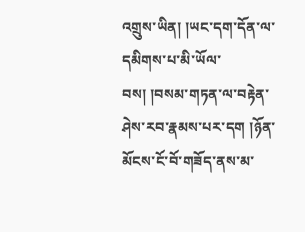འགྲུས་ཡིན། །ཡང་དག་དོན་ལ་དམིགས་པ་མི་ཡོལ་བས། །བསམ་གཏན་ལ་བརྟེན་ཤེས་རབ་རྣམས་པར་དག །ཉོན་མོངས་ངོ་བོ་གཟོད་ནས་མ་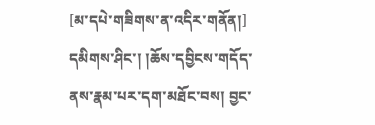[མ་དཔེ་གཟིགས་ན་འདིར་གནོན།]
དམིགས་ཤིང་། །ཆོས་དབྱིངས་གདོད་ནས་རྣམ་པར་དག་མཐོང་བས། བྱང་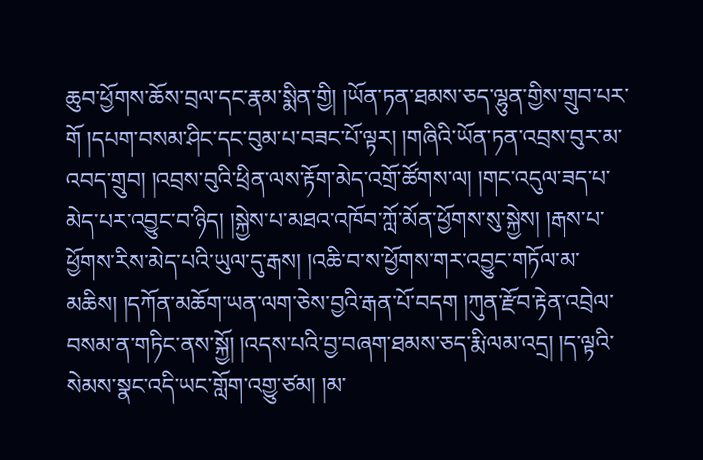ཆུབ་ཕྱོགས་ཆོས་བྲལ་དང་རྣམ་སྨིན་གྱི། །ཡོན་ཏན་ཐམས་ཅད་ལྷུན་གྱིས་གྲུབ་པར་གོ །དཔག་བསམ་ཤིང་དང་བུམ་པ་བཟང་པོ་ལྟར། །གཞིའི་ཡོན་ཏན་འབྲས་བུར་མ་འབད་གྲུབ། །འབྲས་བུའི་ཕྲིན་ལས་རྟོག་མེད་འགྲོ་ཚོགས་ལ། །གང་འདུལ་ཟད་པ་མེད་པར་འབྱུང་བ་ཉིད། །སྐྱེས་པ་མཐའ་འཁོབ་ཀློ་མོན་ཕྱོགས་སུ་སྐྱེས། །རྒས་པ་ཕྱོགས་རིས་མེད་པའི་ཡུལ་དུ་རྒས། །འཆི་བ་ས་ཕྱོགས་གར་འབྱུང་གཏོལ་མ་མཆིས། །དཀོན་མཆོག་ཡན་ལག་ཅེས་བྱའི་རྒན་པོ་བདག །ཀུན་རྫོབ་རྟེན་འབྲེལ་བསམ་ན་གཏིང་ནས་སྐྱོ། །འདས་པའི་བྱ་བཞག་ཐམས་ཅད་རྨི་ལམ་འདྲ། །ད་ལྟའི་སེམས་སྣང་འདི་ཡང་གློག་འགྱུ་ཙམ། །མ་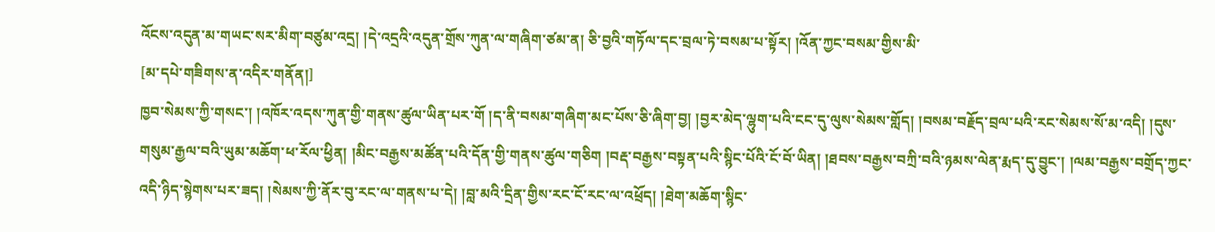འོངས་འདུན་མ་གཡང་སར་མིག་བཙུམ་འདྲ། །དེ་འདྲའི་འདུན་གྲོས་ཀུན་ལ་གཞིག་ཙམ་ན། ཅི་བྱའི་གཏོལ་དང་བྲལ་ཏེ་བསམ་པ་སྟོར། །འོན་ཀྱང་བསམ་གྱིས་མི་
[མ་དཔེ་གཟིགས་ན་འདིར་གནོན།]
ཁྱབ་སེམས་ཀྱི་གསང་། །འཁོར་འདས་ཀུན་གྱི་གནས་ཚུལ་ཡིན་པར་གོ །ད་ནི་བསམ་གཞིག་མང་པོས་ཅི་ཞིག་བྱ། །བྱར་མེད་ལྷུག་པའི་ངང་དུ་ལུས་སེམས་གློད། །བསམ་བརྗོད་བྲལ་པའི་རང་སེམས་སོ་མ་འདི། །དུས་གསུམ་རྒྱལ་བའི་ཡུམ་མཆོག་ཕ་རོལ་ཕྱིན། །མིང་བརྒྱས་མཚོན་པའི་དོན་གྱི་གནས་ཚུལ་གཅིག །བརྡ་བརྒྱས་བསྟན་པའི་སྙིང་པོའི་ངོ་བོ་ཡིན། །ཐབས་བརྒྱས་བཀྲི་བའི་ཉམས་ལེན་རྨད་དུ་བྱུང་། །ལམ་བརྒྱས་བགྲོད་ཀྱང་འདི་ཉིད་སྙེགས་པར་ཟད། །སེམས་ཀྱི་ནོར་བུ་རང་ལ་གནས་པ་དེ། །བླ་མའི་དྲིན་གྱིས་རང་ངོ་རང་ལ་འཕྲོད། །ཐེག་མཆོག་སྙིང་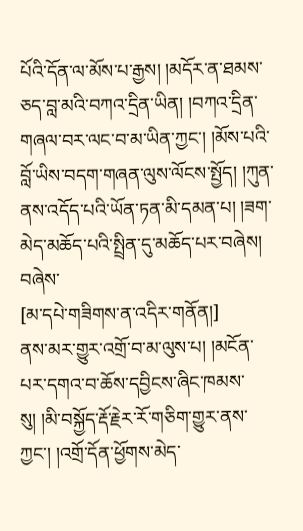པོའི་དོན་ལ་མོས་པ་རྒྱས། །མདོར་ན་ཐམས་ཅད་བླ་མའི་བཀའ་དྲིན་ཡིན། །བཀའ་དྲིན་གཞལ་བར་ལང་བ་མ་ཡིན་ཀྱང་། །མོས་པའི་བློ་ཡིས་བདག་གཞན་ལུས་ལོངས་སྤྱོད། །ཀུན་ནས་འདོད་པའི་ཡོན་ཏན་མི་དམན་པ། །ཟག་མེད་མཆོད་པའི་སྤྲིན་དུ་མཆོད་པར་བཞེས། བཞེས་
[མ་དཔེ་གཟིགས་ན་འདིར་གནོན།]
ནས་མར་གྱུར་འགྲོ་བ་མ་ལུས་པ། །མངོན་པར་དགའ་བ་ཆོས་དབྱིངས་ཞིང་ཁམས་སུ། །མི་བསྐྱོད་རྡོ་རྗེར་རོ་གཅིག་གྱུར་ནས་ཀྱང་། །འགྲོ་དོན་ཕྱོགས་མེད་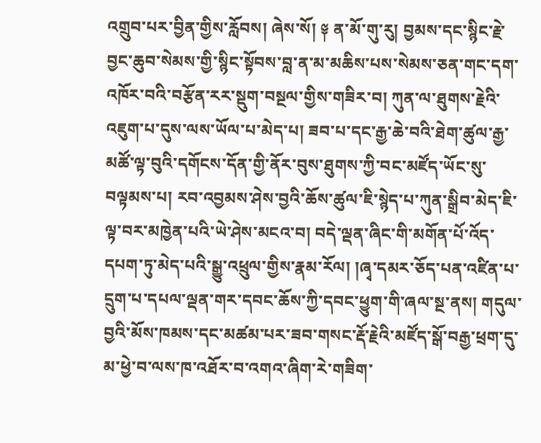འགྲུབ་པར་བྱིན་གྱིས་རློབས། ཞེས་སོ། ༈ ན་མོ་གུ་རུ། བྱམས་དང་སྙིང་རྗེ་བྱང་ཆུབ་སེམས་གྱི་སྙིང་སྟོབས་བླ་ན་མ་མཆིས་པས་སེམས་ཅན་གང་དག་འཁོར་བའི་བརྩོན་རར་སྡུག་བསྔལ་གྱིས་གཟིར་བ། ཀུན་ལ་ཐུགས་རྗེའི་འཇུག་པ་དུས་ལས་ཡོལ་པ་མེད་པ། ཟབ་པ་དང་རྒྱ་ཆེ་བའི་ཐེག་ཚུལ་རྒྱ་མཚོ་ལྟ་བུའི་དགོངས་དོན་གྱི་ནོར་བུས་ཐུགས་ཀྱི་བང་མཛོད་ཡོང་སུ་བལྟམས་པ། རབ་འབྱམས་ཤེས་བྱའི་ཆོས་ཚུལ་ཇི་སྙེད་པ་ཀུན་སྒྲིབ་མེད་ཇི་ལྟ་བར་མཁྱེན་པའི་ཡེ་ཤེས་མངའ་བ། བདེ་ལྡན་ཞིང་གི་མགོན་པོ་འོད་དཔག་ཏུ་མེད་པའི་སྒྱུ་འཕྲུལ་གྱིས་རྣམ་རོལ། །ཞྭ་དམར་ཅོད་པན་འཛིན་པ་དྲུག་པ་དཔལ་ལྡན་གར་དབང་ཆོས་ཀྱི་དབང་ཕྱུག་གི་ཞལ་སྔ་ནས། གདུལ་བྱའི་མོས་ཁམས་དང་མཚམ་པར་ཟབ་གསང་རྡོ་རྗེའི་མཛོད་སྒོ་བརྒྱ་ཕྲག་དུ་མ་ཕྱེ་བ་ལས་ཁ་འཐོར་བ་འགའ་ཞིག་རེ་གཟིག་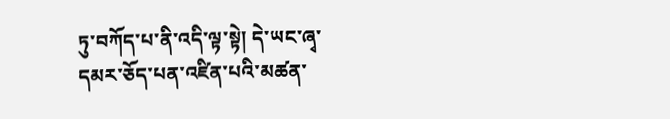ཏུ་བཀོད་པ་ནི་འདི་ལྟ་སྟེ། དེ་ཡང་ཞྭ་དམར་ཅོད་པན་འཛིན་པའི་མཚན་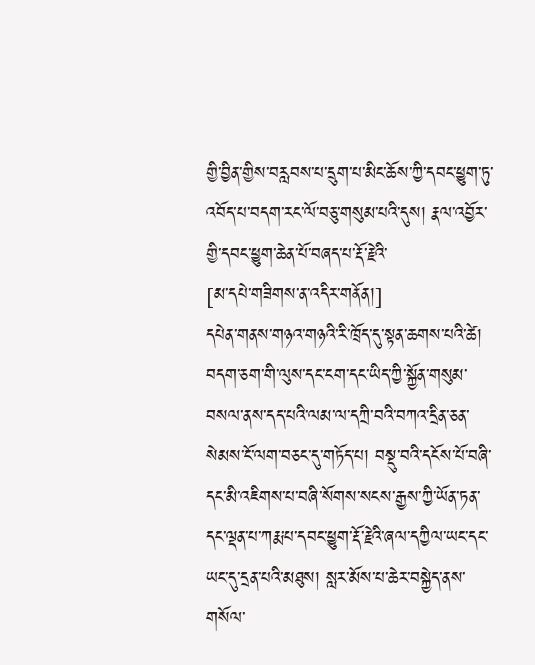གྱི་བྱིན་གྱིས་བརླབས་པ་དྲུག་པ་མིང་ཆོས་ཀྱི་དབང་ཕྱུག་ཏུ་འབོད་པ་བདག་རང་ལོ་བཅུ་གསུམ་པའི་དུས། རྣལ་འབྱོར་གྱི་དབང་ཕྱུག་ཆེན་པོ་བཞད་པ་རྡོ་རྗེའི་
[མ་དཔེ་གཟིགས་ན་འདིར་གནོན།]
དཔེན་གནས་གཉའ་གཉའི་རི་ཁྲོད་དུ་སྟན་ཆགས་པའི་ཚེ། བདག་ཅག་གི་ལུས་དང་ངག་དང་ཡིད་ཀྱི་སྐྱོན་གསུམ་བསལ་ནས་དད་པའི་ལམ་ལ་དཀྲི་བའི་བཀའ་དྲིན་ཅན་སེམས་ངོ་ལག་བཅང་དུ་གཏོད་པ། བསྡུ་བའི་དངོས་པོ་བཞི་དང་མི་འཇིགས་པ་བཞི་སོགས་སངས་རྒྱས་ཀྱི་ཡོན་ཏན་དང་ལྡན་པ་ཀརྨ་པ་དབང་ཕྱུག་རྡོ་རྗེའི་ཞལ་དཀྱིལ་ཡང་དང་ཡང་དུ་དྲན་པའི་མཐུས། སླར་མོས་པ་ཆེར་བསྐྱེད་ནས་གསོལ་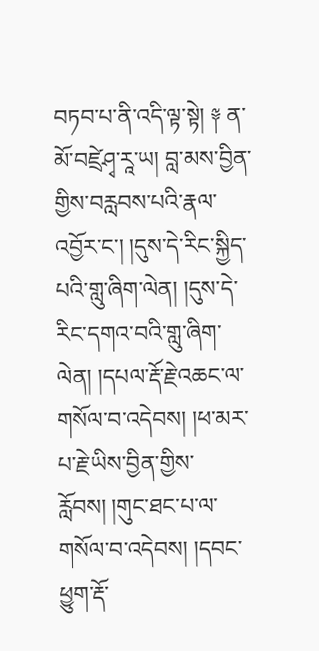བཏབ་པ་ནི་འདི་ལྟ་སྟེ། ༈ ན་མོ་བཛྲེཤྭ་རཱ་ཡ། བླ་མས་བྱིན་གྱིས་བརླབས་པའི་རྣལ་འབྱོར་ང་། །དུས་དེ་རིང་སྐྱིད་པའི་གླུ་ཞིག་ལེན། །དུས་དེ་རིང་དགའ་བའི་གླུ་ཞིག་ལེན། །དཔལ་རྡོ་རྗེ་འཆང་ལ་གསོལ་བ་འདེབས། །ཕ་མར་པ་རྗེ་ཡིས་བྱིན་གྱིས་རློབས། །གུང་ཐང་པ་ལ་གསོལ་བ་འདེབས། །དབང་ཕྱུག་རྡོ་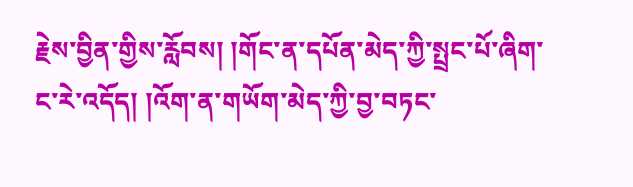རྗེས་བྱིན་གྱིས་རློབས། །གོང་ན་དཔོན་མེད་ཀྱི་སྤྲང་པོ་ཞིག་ང་རེ་འདོད། །འོག་ན་གཡོག་མེད་ཀྱི་བྱ་བཏང་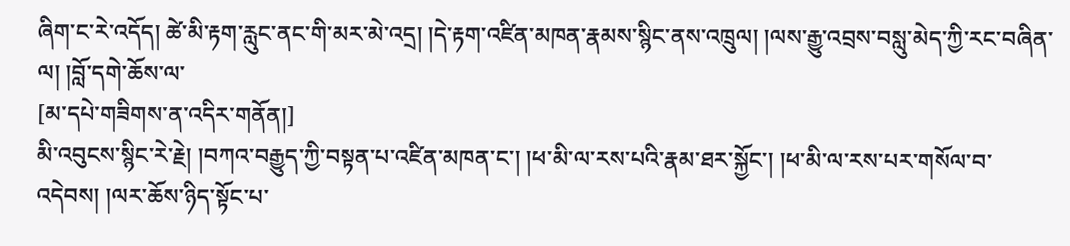ཞིག་ང་རེ་འདོད། ཚེ་མི་རྟག་རླུང་ནང་གི་མར་མེ་འདྲ། །དེ་རྟག་འཛིན་མཁན་རྣམས་སྙིང་ནས་འཁྲུལ། །ལས་རྒྱུ་འབྲས་བསླུ་མེད་ཀྱི་རང་བཞིན་ལ། །བློ་དགེ་ཆོས་ལ་
[མ་དཔེ་གཟིགས་ན་འདིར་གནོན།]
མི་འབུངས་སྙིང་རེ་རྗེ། །བཀའ་བརྒྱུད་ཀྱི་བསྟན་པ་འཛིན་མཁན་ང་། །ཕ་མི་ལ་རས་པའི་རྣམ་ཐར་སྐྱོང་། །ཕ་མི་ལ་རས་པར་གསོལ་བ་འདེབས། །ལར་ཆོས་ཉིད་སྟོང་པ་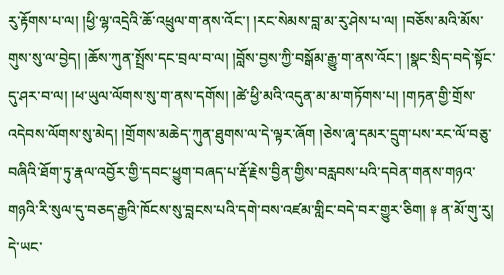རུ་རྟོགས་པ་ལ། །ཕྱི་ལྷ་འདྲེའི་ཆོ་འཕྲུལ་ག་ནས་འོང་། །རང་སེམས་བླ་མ་རུ་ཤེས་པ་ལ། །བཅོས་མའི་མོས་གུས་སུ་ལ་བྱེད། །ཆོས་ཀུན་སྤྲོས་དང་བྲལ་བ་ལ། །བློས་བྱས་ཀྱི་བསྒོམ་རྒྱུ་ག་ནས་འོང་། །སྣང་སྲིད་བདེ་སྟོང་དུ་ཤར་བ་ལ། །ཕ་ཡུལ་ལོགས་སུ་ག་ནས་དགོས། །ཚེ་ཕྱི་མའི་འདུན་མ་མ་གཏོགས་པ། །གཏན་གྱི་གྲོས་འདེབས་ལོགས་སུ་མེད། །གྲོགས་མཆེད་ཀུན་ཐུགས་ལ་དེ་ལྟར་ཞོག །ཅེས་ཞྭ་དམར་དྲུག་པས་རང་ལོ་བཅུ་བཞིའི་ཐོག་ཏུ་རྣལ་འབྱོར་གྱི་དབང་ཕྱུག་བཞད་པ་རྡོ་རྗེས་བྱིན་གྱིས་བརླབས་པའི་དབེན་གནས་གཉའ་གཉའི་རི་སུལ་དུ་བཅད་རྒྱའི་ཁོངས་སུ་བླངས་པའི་དགེ་བས་འཛམ་གླིང་བདེ་བར་གྱུར་ཅིག། ༈ ན་མོ་གུ་རུ། དེ་ཡང་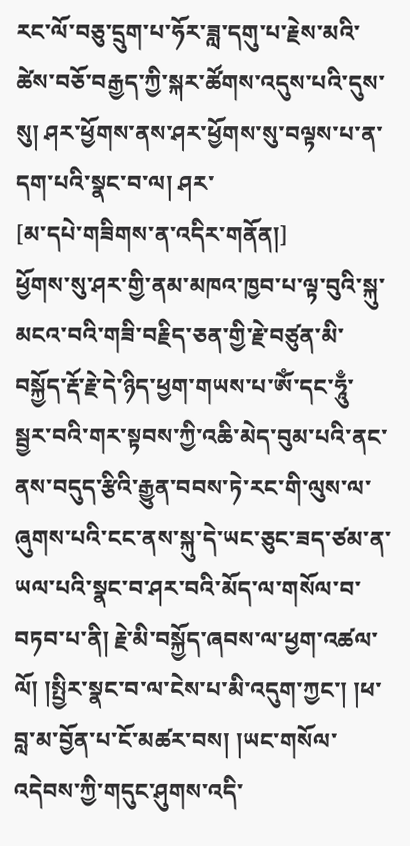རང་ལོ་བཅུ་དྲུག་པ་ཧོར་ཟླ་དགུ་པ་རྗེས་མའི་ཚེས་བཅོ་བརྒྱད་ཀྱི་སྐར་ཚོགས་འདུས་པའི་དུས་སུ། ཤར་ཕྱོགས་ནས་ཤར་ཕྱོགས་སུ་བལྟས་པ་ན་དག་པའི་སྣང་བ་ལ། ཤར་
[མ་དཔེ་གཟིགས་ན་འདིར་གནོན།]
ཕྱོགས་སུ་ཤར་གྱི་ནམ་མཁའ་ཁྱབ་པ་ལྟ་བུའི་སྐུ་མངའ་བའི་གཟི་བརྗིད་ཅན་གྱི་རྗེ་བཙུན་མི་བསྐྱོད་རྡོ་རྗེ་དེ་ཉིད་ཕྱག་གཡས་པ་ཨོཾ་དང་ཧཱུྃ་སྦྱར་བའི་གར་སྟབས་ཀྱི་འཆི་མེད་བུམ་པའི་ནང་ནས་བདུད་རྩིའི་རྒྱུན་བབས་ཏེ་རང་གི་ལུས་ལ་ཞུགས་པའི་ངང་ནས་སྐུ་དེ་ཡང་ཅུང་ཟད་ཙམ་ན་ཡལ་པའི་སྣང་བ་ཤར་བའི་མོད་ལ་གསོལ་བ་བཏབ་པ་ནི། རྗེ་མི་བསྐྱོད་ཞབས་ལ་ཕྱག་འཚལ་ལོ། །སྤྱིར་སྣང་བ་ལ་ངེས་པ་མི་འདུག་ཀྱང་། །ཕ་བླ་མ་བྱོན་པ་ངོ་མཚར་བས། །ཡང་གསོལ་འདེབས་ཀྱི་གདུང་ཤུགས་འདི་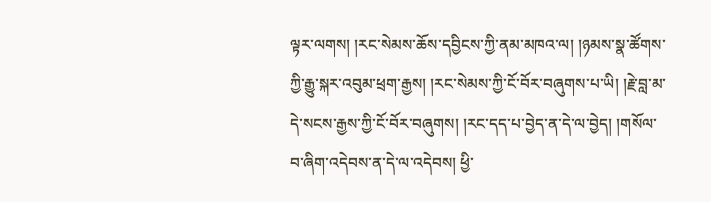ལྟར་ལགས། །རང་སེམས་ཆོས་དབྱིངས་ཀྱི་ནམ་མཁའ་ལ། །ཉམས་སྣ་ཚོགས་ཀྱི་རྒྱུ་སྐར་འབུམ་ཕྲག་རྒྱས། །རང་སེམས་ཀྱི་ངོ་བོར་བཞུགས་པ་ཡི། །རྗེ་བླ་མ་དེ་སངས་རྒྱས་ཀྱི་ངོ་བོར་བཞུགས། །རང་དད་པ་བྱེད་ན་དེ་ལ་བྱེད། །གསོལ་བ་ཞིག་འདེབས་ན་དེ་ལ་འདེབས། ཕྱི་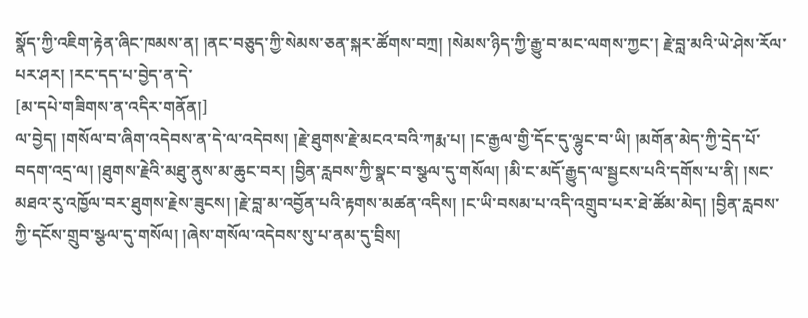སྣོད་ཀྱི་འཇིག་རྟེན་ཞིང་ཁམས་ན། །ནང་བཅུད་ཀྱི་སེམས་ཅན་སྐར་ཚོགས་བཀྲ། །སེམས་ཉིད་ཀྱི་རྒྱུ་བ་མང་ལགས་ཀྱང་། རྗེ་བླ་མའི་ཡེ་ཤེས་རོལ་པར་ཤར། །རང་དད་པ་བྱེད་ན་དེ་
[མ་དཔེ་གཟིགས་ན་འདིར་གནོན།]
ལ་བྱེད། །གསོལ་བ་ཞིག་འདེབས་ན་དེ་ལ་འདེབས། །རྗེ་ཐུགས་རྗེ་མངའ་བའི་ཀརྨ་པ། །ང་རྒྱལ་གྱི་དོང་དུ་ལྷུང་བ་ཡི། །མགོན་མེད་ཀྱི་དྲེད་པོ་བདག་འདྲ་ལ། །ཐུགས་རྗེའི་མཐུ་ནུས་མ་ཆུང་བར། །བྱིན་རླབས་ཀྱི་སྣང་བ་སྩལ་དུ་གསོལ། །མི་ང་མདོ་རྒྱུད་ལ་སྦྱངས་པའི་དགོས་པ་ནི། །སང་མཐའ་རུ་འཁྱོལ་བར་ཐུགས་རྗེས་ཟུངས། །རྗེ་བླ་མ་འབྱོན་པའི་རྟགས་མཚན་འདིས། །ང་ཡི་བསམ་པ་འདི་འགྲུབ་པར་ཐེ་ཚོམ་མེད། །བྱིན་རླབས་ཀྱི་དངོས་གྲུབ་སྩལ་དུ་གསོལ། །ཞེས་གསོལ་འདེབས་སུ་པ་ནམ་དུ་བྲིས།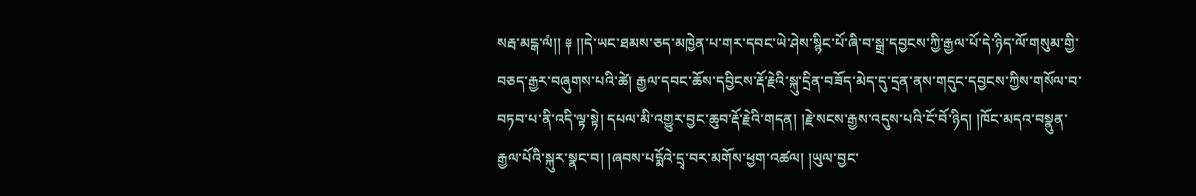སརྦ་མངྒ་ལཾ།། ༈ །།དེ་ཡང་ཐམས་ཅད་མཁྱེན་པ་གར་དབང་ཡེ་ཤེས་སྙིང་པོ་ཞི་བ་སྒྲ་དབྱངས་ཀྱི་རྒྱལ་པོ་དེ་ཉིད་ལོ་གསུམ་གྱི་བཅད་རྒྱར་བཞུགས་པའི་ཚེ། རྒྱལ་དབང་ཆོས་དབྱིངས་རྡོ་རྗེའི་སྐུ་དྲིན་བཟོད་མེད་དུ་དྲན་ནས་གདུང་དབྱངས་ཀྱིས་གསོལ་བ་བཏབ་པ་ནི་འདི་ལྟ་སྟེ། དཔལ་མི་འགྱུར་བྱང་ཆུབ་རྡོ་རྗེའི་གདན། །རྗེ་སངས་རྒྱས་འདུས་པའི་ངོ་བོ་ཉིད། །ཁོང་མདའ་བསྣུན་རྒྱལ་པོའི་སྐུར་སྣང་བ། །ཞབས་པདྨོའེ་དྲྭ་བར་མགོས་ཕྱག་འཚལ། །ཡུལ་བྱང་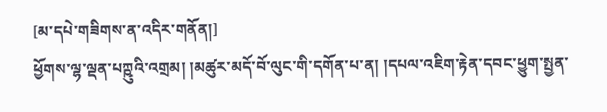[མ་དཔེ་གཟིགས་ན་འདིར་གནོན།]
ཕྱོགས་ལྷ་ལྡན་པཀྵུའི་འགྲམ། །མཚུར་མདོ་བོ་ལུང་གི་དགོན་པ་ན། །དཔལ་འཇིག་རྟེན་དབང་ཕྱུག་སྤྱན་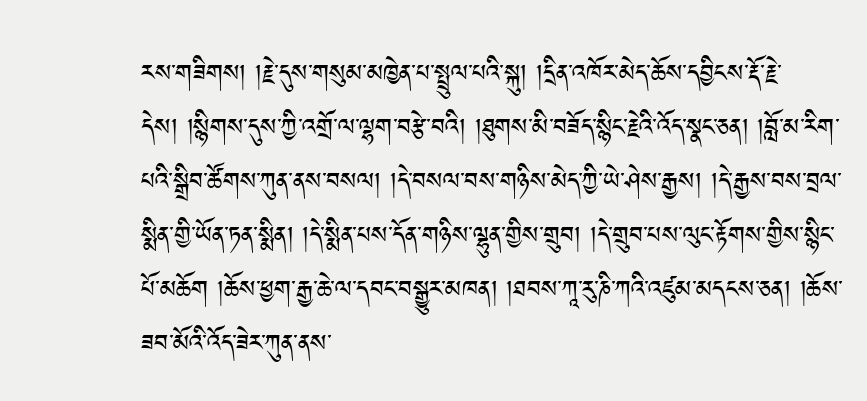རས་གཟིགས། །རྗེ་དུས་གསུམ་མཁྱེན་པ་སྤྲུལ་པའི་སྐུ། །དྲིན་འཁོར་མེད་ཆོས་དབྱིངས་རྡོ་རྗེ་དེས། །སྙིགས་དུས་ཀྱི་འགྲོ་ལ་ལྷག་བརྩེ་བའི། །ཐུགས་མི་བཟོད་སྙིང་རྗེའི་འོད་སྣང་ཅན། །བློ་མ་རིག་པའི་སྒྲིབ་ཚོགས་ཀུན་ནས་བསལ། །དེ་བསལ་བས་གཉིས་མེད་ཀྱི་ཡེ་ཤེས་རྒྱས། །དེ་རྒྱས་བས་བྲལ་སྨིན་གྱི་ཡོན་ཏན་སྨིན། །དེ་སྨིན་པས་དོན་གཉིས་ལྷུན་གྱིས་གྲུབ། །དེ་གྲུབ་པས་ལུང་རྟོགས་གྱིས་སྙིང་པོ་མཆོག །ཆོས་ཕྱག་རྒྱ་ཆེ་ལ་དབང་བསྒྱུར་མཁན། །ཐབས་ཀཱ་རུ་ཎི་ཀའི་འཛུམ་མདངས་ཅན། །ཆོས་ཟབ་མོའི་འོད་ཟེར་ཀུན་ནས་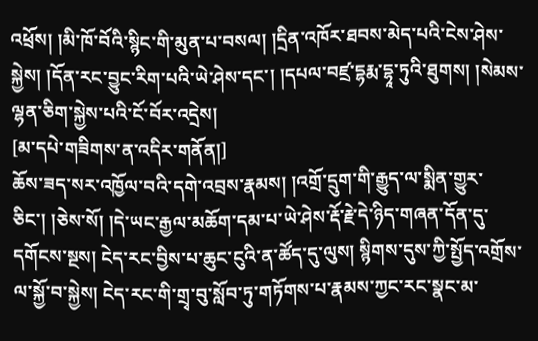འཕྲོས། །མི་ཁོ་བོའི་སྙིང་གི་མུན་པ་བསལ། །དྲིན་འཁོར་ཐབས་མེད་པའི་ངེས་ཤེས་སྐྱེས། །དོན་རང་བྱུང་རིག་པའི་ཡེ་ཤེས་དང་། །དཔལ་བཛྲ་དྷརྨ་དྷཱ་ཏུའི་ཐུགས། །སེམས་ལྷན་ཅིག་སྐྱེས་པའི་ངོ་བོར་འདྲེས།
[མ་དཔེ་གཟིགས་ན་འདིར་གནོན།]
ཆོས་ཟད་སར་འཁྱོལ་བའི་དགེ་འབྲས་རྣམས། །འགྲོ་དྲུག་གི་རྒྱུད་ལ་སྨིན་གྱུར་ཅིང་། །ཅེས་སོ། །དེ་ཡང་རྒྱལ་མཆོག་དམ་པ་ཡེ་ཤེས་རྡོ་རྗེ་དེ་ཉིད་གཞན་དོན་དུ་དགོངས་སྔས། ངེད་རང་བྱིས་པ་ཆུང་ངུའི་ན་ཚོད་དུ་ལུས། སྙིགས་དུས་ཀྱི་སྤྱོད་འགྲོས་ལ་སྐྱོ་བ་སྐྱེས། ངེད་རང་གི་གྲྭ་བུ་སློབ་ཏུ་གཏོགས་པ་རྣམས་ཀྱང་རང་སྣང་མ་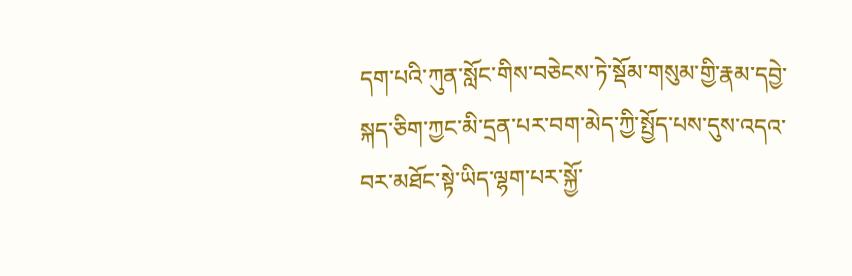དག་པའི་ཀུན་སློང་གིས་བཅེངས་ཏེ་སྡོམ་གསུམ་གྱི་རྣམ་དབྱེ་སྐད་ཅིག་ཀྱང་མི་དྲན་པར་བག་མེད་ཀྱི་སྤྱོད་པས་དུས་འདའ་བར་མཐོང་སྟེ་ཡིད་ལྷག་པར་སྐྱོ་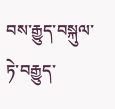བས་རྒྱུད་བསྐུལ་ཏེ་བརྒྱུད་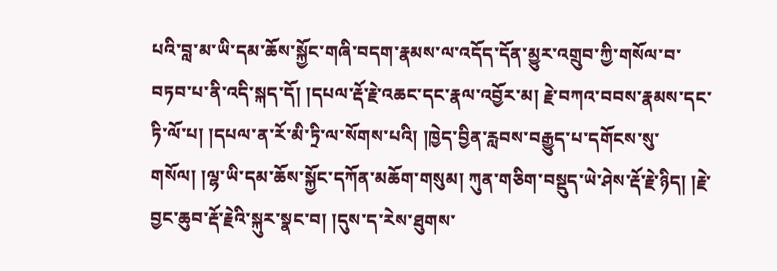པའི་བླ་མ་ཡི་དམ་ཆོས་སྐྱོང་གཞི་བདག་རྣམས་ལ་འདོད་དོན་མྱུར་འགྲུབ་ཀྱི་གསོལ་བ་བཏབ་པ་ནི་འདི་སྐད་དོ། །དཔལ་རྡོ་རྗེ་འཆང་དང་རྣལ་འབྱོར་མ། རྗེ་བཀའ་བབས་རྣམས་དང་ཏི་ལོ་པ། །དཔལ་ན་རོ་མི་ཏྲི་ལ་སོགས་པའི། །ཁྱེད་བྱིན་རླབས་བརྒྱུད་པ་དགོངས་སུ་གསོལ། །ལྷ་ཡི་དམ་ཆོས་སྐྱོང་དཀོན་མཆོག་གསུམ། ཀུན་གཅིག་བསྡུད་ཡེ་ཤེས་རྡོ་རྗེ་ཉིད། །རྗེ་བྱང་ཆུབ་རྡོ་རྗེའི་སྐུར་སྣང་བ། །དུས་ད་རེས་ཐུགས་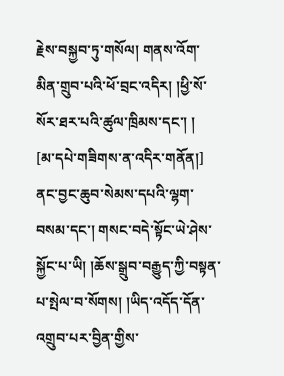རྗེས་བསྐྱབ་ཏུ་གསོལ། གནས་འོག་མིན་གྲུབ་པའི་ཕོ་བྲང་འདིར། །ཕྱི་སོ་སོར་ཐར་པའི་ཚུལ་ཁྲིམས་དང་། །
[མ་དཔེ་གཟིགས་ན་འདིར་གནོན།]
ནང་བྱང་ཆུབ་སེམས་དཔའི་ལྷག་བསམ་དང་། གསང་བདེ་སྟོང་ཡེ་ཤེས་སྐྱོང་པ་ཡི། །ཆོས་སྒྲུབ་བརྒྱུད་ཀྱི་བསྟན་པ་སྤེལ་བ་སོགས། །ཡིད་འདོད་དོན་འགྲུབ་པར་བྱིན་གྱིས་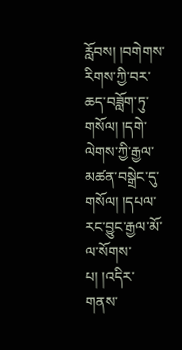རློབས། །བགེགས་རིགས་ཀྱི་བར་ཆད་བཟློག་ཏུ་གསོལ། །དགེ་ལེགས་ཀྱི་རྒྱལ་མཚན་བསྒྲེང་དུ་གསོལ། །དཔལ་རང་བྱུང་རྒྱལ་མོ་ལ་སོགས་པ། །འདིར་གནས་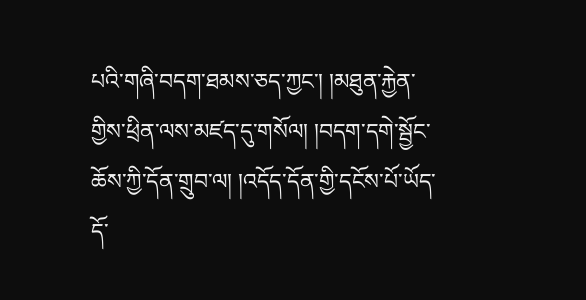པའི་གཞི་བདག་ཐམས་ཅད་ཀྱང་། །མཐུན་རྐྱེན་གྱིས་ཕྲིན་ལས་མཛད་དུ་གསོལ། །བདག་དགེ་སྦྱོང་ཆོས་ཀྱི་དོན་གྲུབ་ལ། །འདོད་དོན་གྱི་དངོས་པོ་ཡོད་དོ་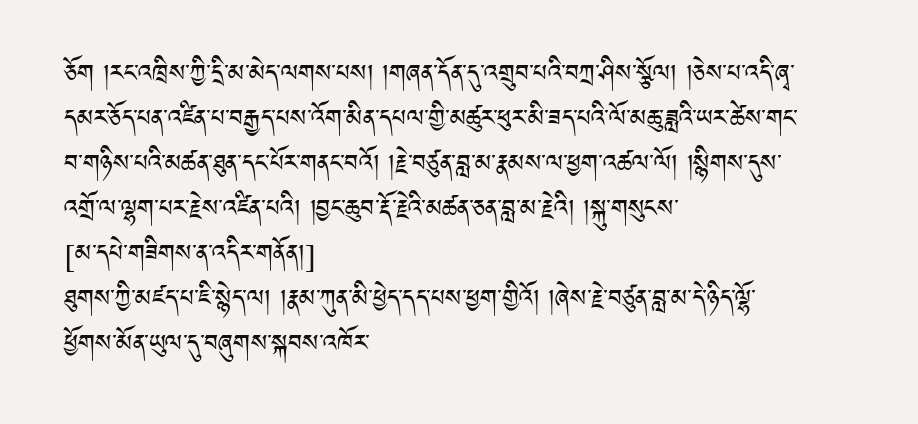ཅོག །རང་འཁྲིས་ཀྱི་དྲི་མ་མེད་ལགས་པས། །གཞན་དོན་དུ་འགྲུབ་པའི་བཀྲ་ཤིས་སྩོལ། །ཅེས་པ་འདི་ཞྭ་དམར་ཅོད་པན་འཛིན་པ་བརྒྱད་པས་འོག་མིན་དཔལ་གྱི་མཚུར་ཕུར་མི་ཟད་པའི་ལོ་མཆུ་ཟླའི་ཡར་ཚེས་གང་བ་གཉིས་པའི་མཚན་ཐུན་དང་པོར་གནང་བའོ། །རྗེ་བཙུན་བླ་མ་རྣམས་ལ་ཕྱག་འཚལ་ལོ། །སྙིགས་དུས་འགྲོ་ལ་ལྷག་པར་རྗེས་འཛིན་པའི། །བྱང་ཆུབ་རྡོ་རྗེའི་མཚན་ཅན་བླ་མ་རྗེའི། །སྐུ་གསུངས་
[མ་དཔེ་གཟིགས་ན་འདིར་གནོན།]
ཐུགས་ཀྱི་མཛད་པ་ཇི་སྙེད་ལ། །རྣམ་ཀུན་མི་ཕྱེད་དད་པས་ཕྱག་གྱིའོ། །ཞེས་རྗེ་བཙུན་བླ་མ་དེ་ཉིད་ལྷོ་ཕྱོགས་མོན་ཡུལ་དུ་བཞུགས་སྐབས་འཁོར་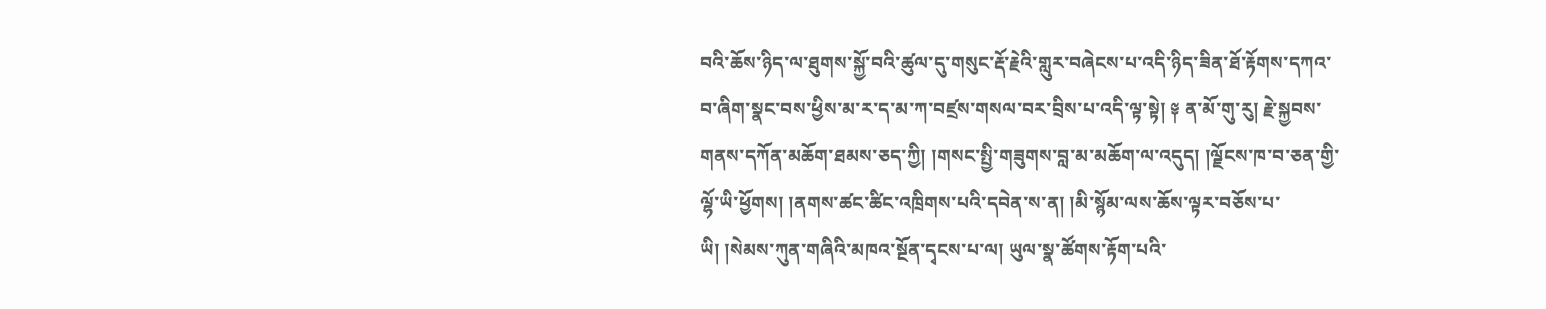བའི་ཆོས་ཉིད་ལ་ཐུགས་སྐྱོ་བའི་ཚུལ་དུ་གསུང་རྡོ་རྗེའི་གླུར་བཞེངས་པ་འདི་ཉིད་ཟིན་ཐོ་རྟོགས་དཀའ་བ་ཞིག་སྣང་བས་ཕྱིས་མ་ར་ད་མ་ཀ་བཛྲས་གསལ་བར་བྲིས་པ་འདི་ལྟ་སྟེ། ༈ ན་མོ་གུ་རུ། རྗེ་སྐྱབས་གནས་དཀོན་མཆོག་ཐམས་ཅད་ཀྱི། །གསང་སྤྱི་གཟུགས་བླ་མ་མཆོག་ལ་འདུད། །ལྗོངས་ཁ་བ་ཅན་གྱི་ལྷོ་ཡི་ཕྱོགས། །ནགས་ཚང་ཚིང་འཁྲིགས་པའི་དབེན་ས་ན། །མི་སྙོམ་ལས་ཆོས་ལྟར་བཅོས་པ་ཡི། །སེམས་ཀུན་གཞིའི་མཁའ་སྔོན་དྭངས་པ་ལ། ཡུལ་སྣ་ཚོགས་རྟོག་པའི་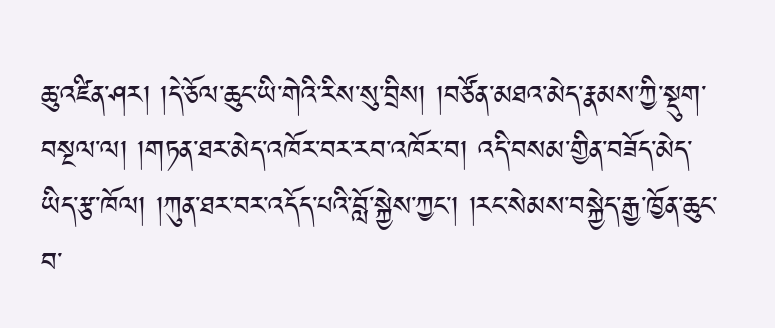ཆུ་འཛིན་ཤར། །དེ་ཅོལ་ཆུང་ཡི་གེའི་རིས་སུ་བྲིས། །བཙོན་མཐའ་མེད་རྣམས་ཀྱི་སྡུག་བསྔལ་ལ། །གཏན་ཐར་མེད་འཁོར་བར་རབ་འཁོར་བ། འདི་བསམ་གྱིན་བཟོད་མེད་ཡིད་རྩ་ཁོལ། །ཀུན་ཐར་བར་འདོད་པའི་བློ་སྐྱེས་ཀྱང་། །རང་སེམས་བསྐྱེད་རྒྱ་ཁྱོན་ཆུང་བ་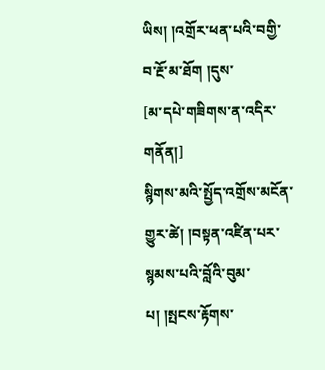ཡིས། །འགྲོར་ཕན་པའི་བགྱི་བ་རྔོ་མ་ཐོག །དུས་
[མ་དཔེ་གཟིགས་ན་འདིར་གནོན།]
སྙིགས་མའི་སྤྱོད་འགྲོས་མངོན་གྱུར་ཚེ། །བསྟན་འཛིན་པར་སྙམས་པའི་བློའི་བུམ་པ། །སྤངས་རྟོགས་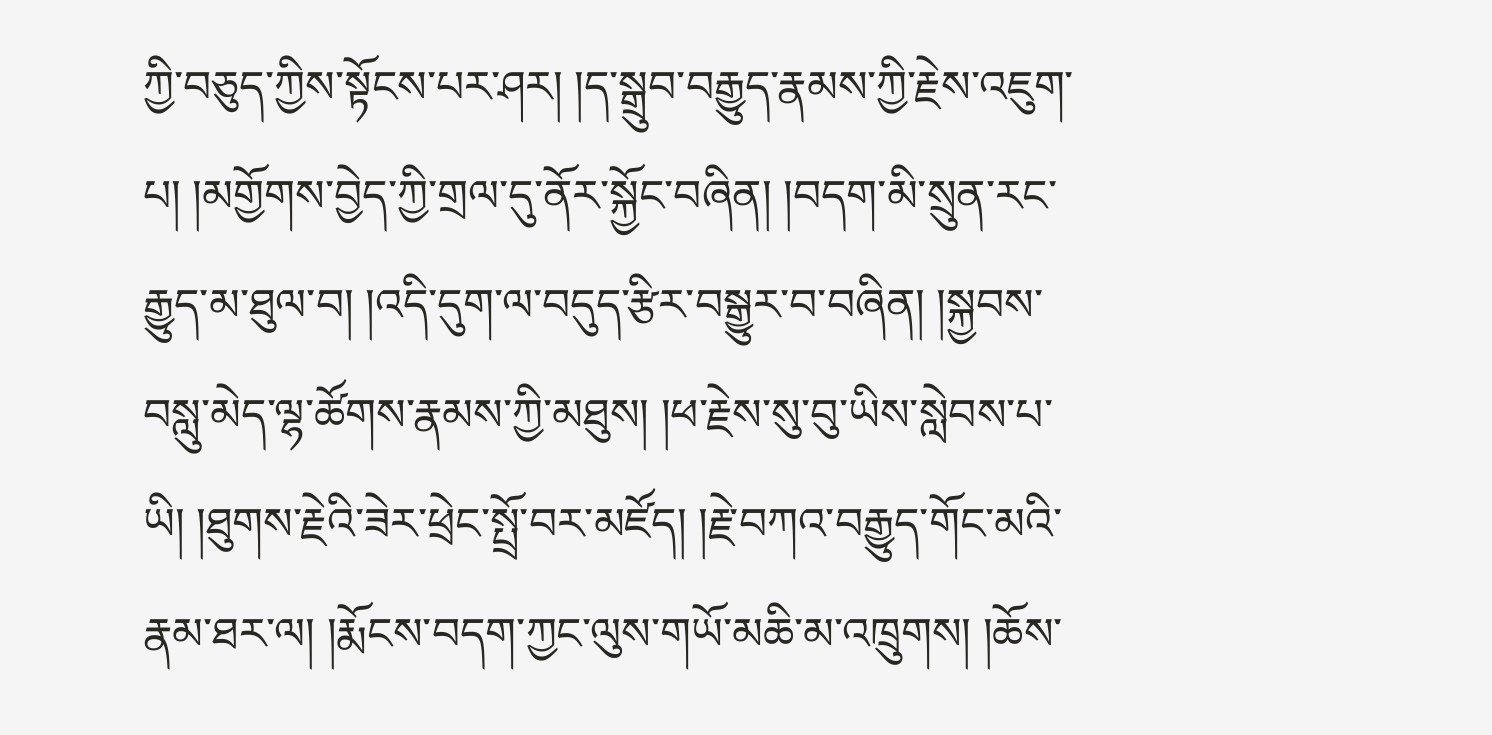ཀྱི་བཅུད་ཀྱིས་སྟོངས་པར་ཤར། །ད་སྒྲུབ་བརྒྱུད་རྣམས་ཀྱི་རྗེས་འཇུག་པ། །མགྱོགས་བྱེད་ཀྱི་གྲལ་དུ་ནོར་སྐྱོང་བཞིན། །བདག་མི་སྲུན་རང་རྒྱུད་མ་ཐུལ་བ། །འདི་དུག་ལ་བདུད་རྩིར་བསྒྱུར་བ་བཞིན། །སྐྱབས་བསླུ་མེད་ལྷ་ཚོགས་རྣམས་ཀྱི་མཐུས། །ཕ་རྗེས་སུ་བུ་ཡིས་སླེབས་པ་ཡི། །ཐུགས་རྗེའི་ཟེར་ཕྲེང་སྤྲོ་བར་མཛོད། །རྗེ་བཀའ་བརྒྱུད་གོང་མའི་རྣམ་ཐར་ལ། །རྨོངས་བདག་ཀྱང་ལུས་གཡོ་མཆི་མ་འཁྲུགས། །ཆོས་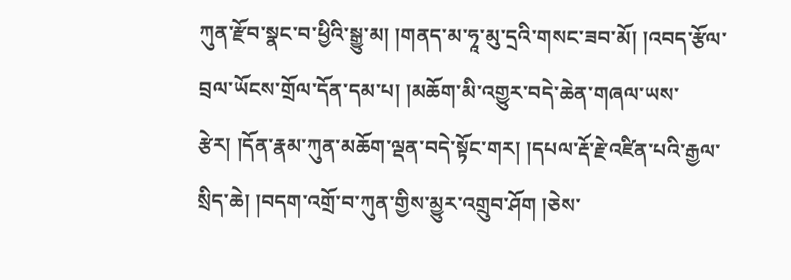ཀུན་རྫོབ་སྣང་བ་ཕྱིའི་སྒྱུ་མ། །གནད་མ་ཧཱ་མུ་དྲའི་གསང་ཟབ་མོ། །འབད་རྩོལ་བྲལ་ཡོངས་གྲོལ་དོན་དམ་པ། །མཆོག་མི་འགྱུར་བདེ་ཆེན་གཞལ་ཡས་རྩེར། །དོན་རྣམ་ཀུན་མཆོག་ལྡན་བདེ་སྟོང་གར། །དཔལ་རྡོ་རྗེ་འཛིན་པའི་རྒྱལ་སྲིད་ཆེ། །བདག་འགྲོ་བ་ཀུན་གྱིས་མྱུར་འགྲུབ་ཤོག །ཅེས་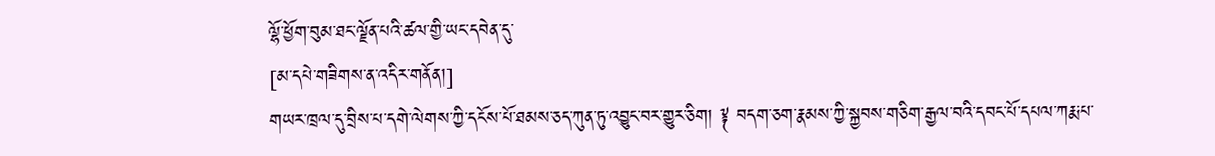ལྷོ་ཕྱོག་བུམ་ཐང་ལྗོན་པའི་ཚལ་གྱི་ཡང་དབེན་དུ་
[མ་དཔེ་གཟིགས་ན་འདིར་གནོན།]
གཡར་ཁྲལ་དུ་བྲིས་པ་དགེ་ལེགས་ཀྱི་དངོས་པོ་ཐམས་ཅད་ཀུན་ཏུ་འབྱུང་བར་གྱུར་ཅིག། ༈ བདག་ཅག་རྣམས་ཀྱི་སྐྱབས་གཅིག་རྒྱལ་བའི་དབང་པོ་དཔལ་ཀརྨ་པ་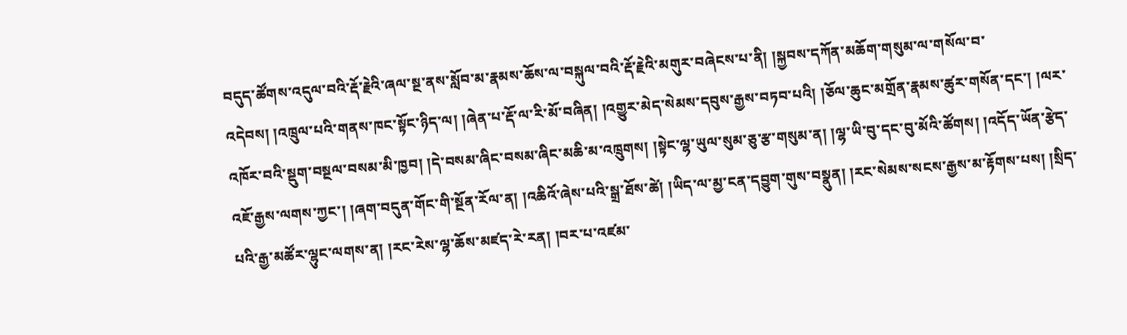བདུད་ཚོགས་འདུལ་བའི་རྡོ་རྗེའི་ཞལ་སྔ་ནས་སློབ་མ་རྣམས་ཆོས་ལ་བསྐུལ་བའི་རྡོ་རྗེའི་མགུར་བཞེངས་པ་ནི། །སྐྱབས་དཀོན་མཆོག་གསུམ་ལ་གསོལ་བ་འདེབས། །འཁྲུལ་པའི་གནས་ཁང་སྟོང་ཉིད་ལ། །ཞེན་པ་རྡོ་ལ་རི་མོ་བཞིན། །འགྱུར་མེད་སེམས་དབུས་རྒྱས་བཏབ་པའི། །ཅོལ་ཆུང་མགྲོན་རྣམས་ཚུར་གསོན་དང་། །ལར་འཁོར་བའི་སྡུག་བསྔལ་བསམ་མི་ཁྱབ། །དེ་བསམ་ཞིང་བསམ་ཞིང་མཆི་མ་འཁྲུགས། །སྟེང་ལྷ་ཡུལ་སུམ་ཅུ་རྩ་གསུམ་ན། །ལྷ་ཡི་བུ་དང་བུ་མོའི་ཚོགས། །འདོད་ཡོན་རྩེད་འཇོ་རྒྱས་ལགས་ཀྱང་། །ཞག་བདུན་གོང་གི་སྔོན་རོལ་ན། །འཆིའོ་ཞེས་པའི་སྒྲ་ཐོས་ཚེ། །ཡིད་ལ་མྱ་ངན་དབྱུག་གུས་བསྣུན། །རང་སེམས་སངས་རྒྱས་མ་རྟོགས་པས། །སྲིད་པའི་རྒྱ་མཚོར་ལྷུང་ལགས་ན། །རང་རེས་ལྷ་ཆོས་མཛད་རེ་རན། །བར་པ་འཛམ་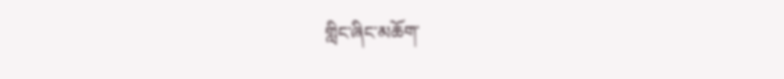གླིང་ཞིང་མཆོག་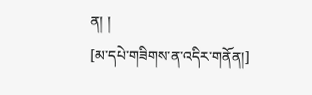ན། །
[མ་དཔེ་གཟིགས་ན་འདིར་གནོན།]